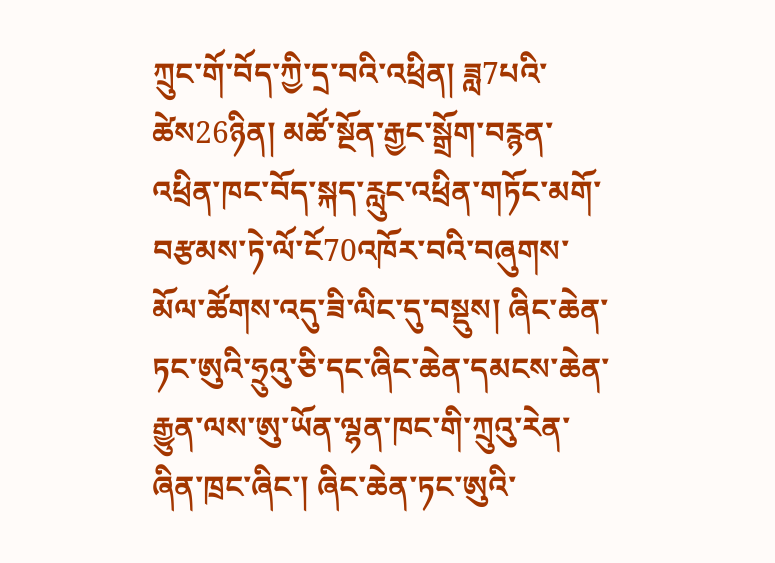ཀྲུང་གོ་བོད་ཀྱི་དྲ་བའི་འཕྲིན། ཟླ7པའི་ཚེས26ཉིན། མཚོ་སྔོན་རྒྱང་སྒྲོག་བརྙན་འཕྲིན་ཁང་བོད་སྐད་རླུང་འཕྲིན་གཏོང་མགོ་བརྩམས་ཏེ་ལོ་ངོ70འཁོར་བའི་བཞུགས་མོལ་ཚོགས་འདུ་ཟི་ལིང་དུ་བསྡུས། ཞིང་ཆེན་ཏང་ཨུའི་ཧྲུའུ་ཅི་དང་ཞིང་ཆེན་དམངས་ཆེན་རྒྱུན་ལས་ཨུ་ཡོན་ལྷན་ཁང་གི་ཀྲུའུ་རེན་ཞིན་ཁྲང་ཞིང་། ཞིང་ཆེན་ཏང་ཨུའི་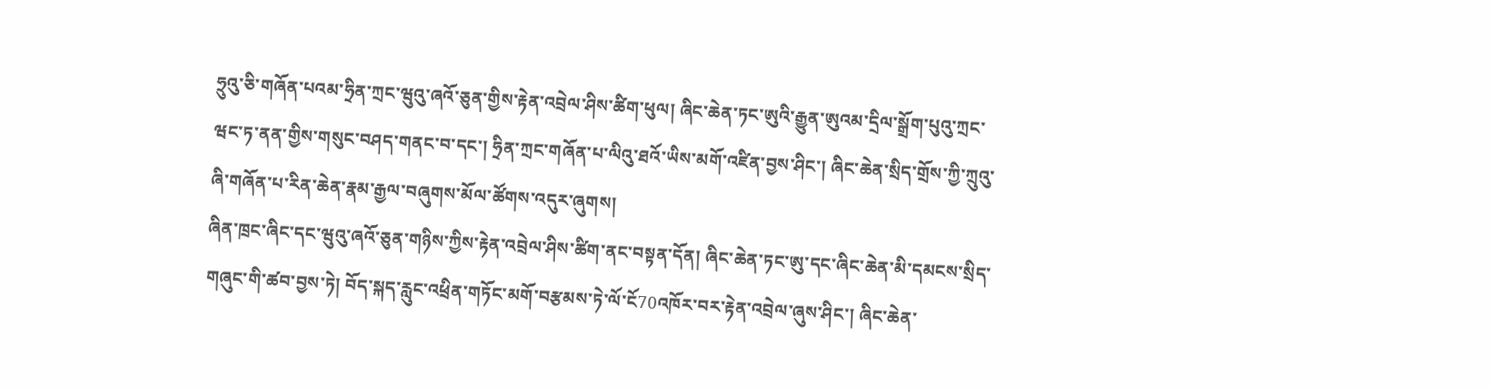ཧྲུའུ་ཅི་གཞོན་པའམ་ཧྲིན་ཀྲང་ཝུའུ་ཞའོ་ཅུན་གྱིས་རྟེན་འབྲེལ་ཤིས་ཚིག་ཕུལ། ཞིང་ཆེན་ཏང་ཨུའི་རྒྱུན་ཨུའམ་དྲིལ་སྒྲོག་པུའུ་ཀྲང་ཝང་ཏ་ནན་གྱིས་གསུང་བཤད་གནང་བ་དང་། ཧྲིན་ཀྲང་གཞོན་པ་ལིའུ་ཐའོ་ཡིས་མགོ་འཛིན་བྱས་ཤིང་། ཞིང་ཆེན་སྲིད་གྲོས་ཀྱི་ཀྲུའུ་ཞི་གཞོན་པ་རིན་ཆེན་རྣམ་རྒྱལ་བཞུགས་མོལ་ཚོགས་འདུར་ཞུགས།
ཞིན་ཁྲང་ཞིང་དང་ཝུའུ་ཞའོ་ཅུན་གཉིས་ཀྱིས་རྟེན་འབྲེལ་ཤིས་ཚིག་ནང་བསྟན་དོན། ཞིང་ཆེན་ཏང་ཨུ་དང་ཞིང་ཆེན་མི་དམངས་སྲིད་གཞུང་གི་ཚབ་བྱས་ཏེ། བོད་སྐད་རླུང་འཕྲིན་གཏོང་མགོ་བརྩམས་ཏེ་ལོ་ངོ70འཁོར་བར་རྟེན་འབྲེལ་ཞུས་ཤིང་། ཞིང་ཆེན་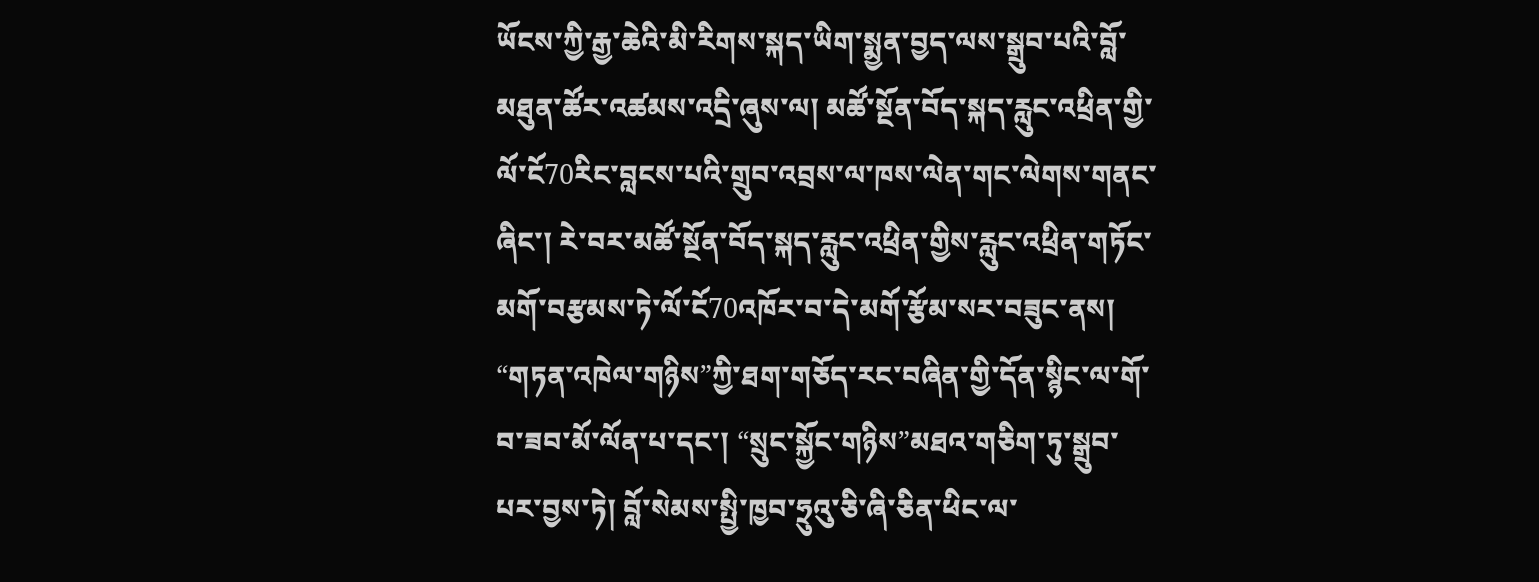ཡོངས་ཀྱི་རྒྱ་ཆེའི་མི་རིགས་སྐད་ཡིག་སྨྱན་བྱད་ལས་སྒྲུབ་པའི་བློ་མཐུན་ཚོར་འཚམས་འདྲི་ཞུས་ལ། མཚོ་སྔོན་བོད་སྐད་རླུང་འཕྲིན་གྱི་ལོ་ངོ70རིང་བླངས་པའི་གྲུབ་འབྲས་ལ་ཁས་ལེན་གང་ལེགས་གནང་ཞིང་། རེ་བར་མཚོ་སྔོན་བོད་སྐད་རླུང་འཕྲིན་གྱིས་རླུང་འཕྲིན་གཏོང་མགོ་བརྩམས་ཏེ་ལོ་ངོ70འཁོར་བ་དེ་མགོ་རྩོམ་སར་བཟུང་ནས། “གཏན་འཁེལ་གཉིས”ཀྱི་ཐག་གཅོད་རང་བཞིན་གྱི་དོན་སྙིང་ལ་གོ་བ་ཟབ་མོ་ལོན་པ་དང་། “སྲུང་སྐྱོང་གཉིས”མཐའ་གཅིག་ཏུ་སྒྲུབ་པར་བྱས་ཏེ། བློ་སེམས་སྤྱི་ཁྱབ་ཧྲུའུ་ཅི་ཞི་ཅིན་ཕིང་ལ་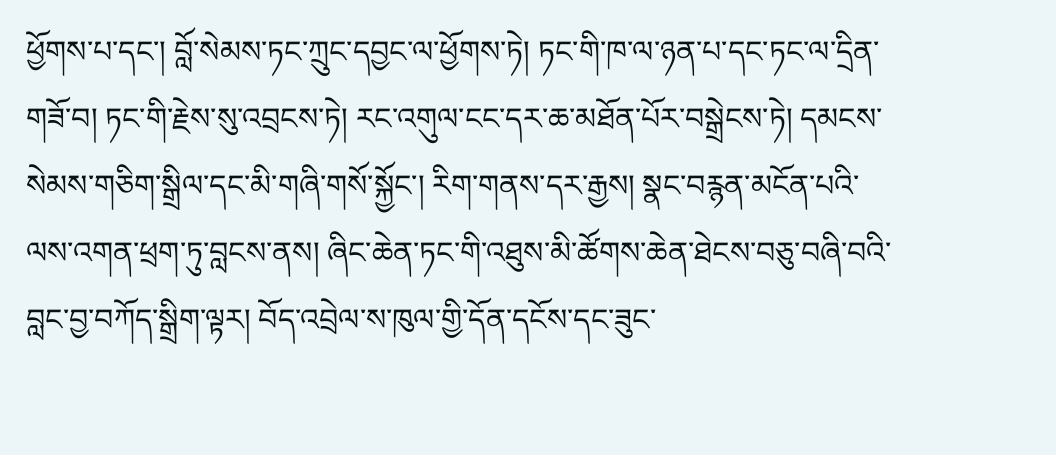ཕྱོགས་པ་དང་། བློ་སེམས་ཏང་ཀྲུང་དབྱང་ལ་ཕྱོགས་ཏེ། ཏང་གི་ཁ་ལ་ཉན་པ་དང་ཏང་ལ་དྲིན་གཟོ་བ། ཏང་གི་རྗེས་སུ་འབྲངས་ཏེ། རང་འགུལ་ངང་དར་ཆ་མཐོན་པོར་བསྒྲེངས་ཏེ། དམངས་སེམས་གཅིག་སྒྲིལ་དང་མི་གཞི་གསོ་སྐྱོང་། རིག་གནས་དར་རྒྱས། སྣང་བརྙན་མངོན་པའི་ལས་འགན་ཕྲག་ཏུ་བླངས་ནས། ཞིང་ཆེན་ཏང་གི་འཐུས་མི་ཚོགས་ཆེན་ཐེངས་བཅུ་བཞི་བའི་བླང་བྱ་བཀོད་སྒྲིག་ལྟར། བོད་འབྲེལ་ས་ཁུལ་གྱི་དོན་དངོས་དང་ཟུང་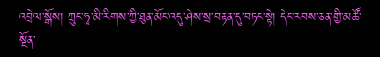འབྲེལ་སྒོས། ཀྲུང་ཧྭ་མི་རིགས་ཀྱི་ཐུན་མོང་འདུ་ཤེས་སྲ་བརྟན་དུ་བཏང་སྟེ། དེང་རབས་ཅན་གྱི་མཚོ་སྔོན་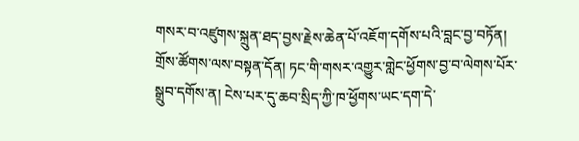གསར་བ་འཛུགས་སྐྲུན་ཐད་བྱས་རྗེས་ཆེན་པོ་འཇོག་དགོས་པའི་བླང་བྱ་བཏོན།
གྲོས་ཚོགས་ལས་བསྟན་དོན། ཏང་གི་གསར་འགྱུར་གླེང་ཕྱོགས་བྱ་བ་ལེགས་པོར་སྒྲུབ་དགོས་ན། ངེས་པར་དུ་ཆབ་སྲིད་ཀྱི་ཁ་ཕྱོགས་ཡང་དག་དེ་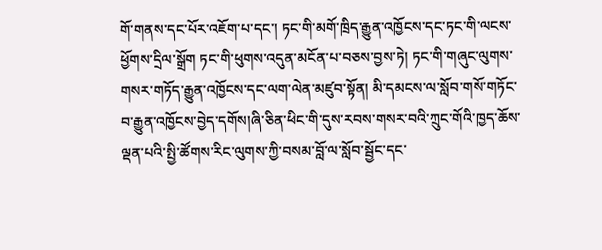གོ་གནས་དང་པོར་འཇོག་པ་དང་། ཏང་གི་མགོ་ཁྲིད་རྒྱུན་འཁྱོངས་དང་ཏང་གི་ལངས་ཕྱོགས་དྲིལ་སྒྲོག ཏང་གི་ཕུགས་འདུན་མངོན་པ་བཅས་བྱས་ཏེ། ཏང་གི་གཞུང་ལུགས་གསར་གཏོད་རྒྱུན་འཁྱོངས་དང་ལག་ལེན་མཛུབ་སྟོན། མི་དམངས་ལ་སློབ་གསོ་གཏོང་བ་རྒྱུན་འཁྱོངས་བྱེད་དགོས།ཞི་ཅིན་ཕིང་གི་དུས་རབས་གསར་བའི་ཀྲུང་གོའི་ཁྱད་ཆོས་ལྡན་པའི་སྤྱི་ཚོགས་རིང་ལུགས་ཀྱི་བསམ་བློ་ལ་སློབ་སྦྱོང་དང་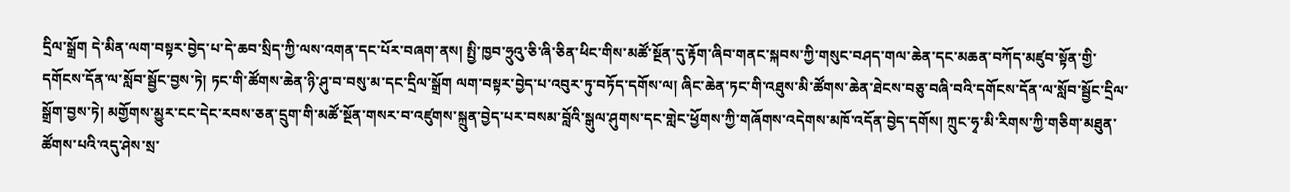དྲིལ་སྒྲོག དེ་མིན་ལག་བསྟར་བྱེད་པ་དེ་ཆབ་སྲིད་ཀྱི་ལས་འགན་དང་པོར་བཞག་ནས། སྤྱི་ཁྱབ་ཧྲུའུ་ཅི་ཞི་ཅིན་ཕིང་གིས་མཚོ་སྔོན་དུ་རྟོག་ཞིབ་གནང་སྐབས་ཀྱི་གསུང་བཤད་གལ་ཆེན་དང་མཆན་བཀོད་མཛུབ་སྟོན་གྱི་དགོངས་དོན་ལ་སློབ་སྦྱོང་བྱས་ཏེ། ཏང་གི་ཚོགས་ཆེན་ཉི་ཤུ་བ་བསུ་མ་དང་དྲིལ་སྒྲོག ལག་བསྟར་བྱེད་པ་འབུར་ཏུ་བཏོད་དགོས་ལ། ཞིང་ཆེན་ཏང་གི་འཐུས་མི་ཚོགས་ཆེན་ཐེངས་བཅུ་བཞི་བའི་དགོངས་དོན་ལ་སློབ་སྦྱོང་དྲིལ་སྒྲོག་བྱས་ཏེ། མགྱོགས་མྱུར་ངང་དེང་རབས་ཅན་དྲུག་གི་མཚོ་སྔོན་གསར་བ་འཛུགས་སྐྲུན་བྱེད་པར་བསམ་བློའི་སྒུལ་ཤུགས་དང་གླེང་ཕྱོགས་ཀྱི་གཞོགས་འདེགས་མཁོ་འདོན་བྱེད་དགོས། ཀྲུང་ཧྭ་མི་རིགས་ཀྱི་གཅིག་མཐུན་ཚོགས་པའི་འདུ་ཤེས་སྲ་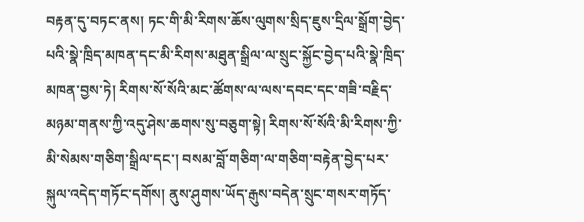བརྟན་དུ་བཏང་ནས། ཏང་གི་མི་རིགས་ཆོས་ལུགས་སྲིད་ཇུས་དྲིལ་སྒྲོག་བྱེད་པའི་སྣེ་ཁྲིད་མཁན་དང་མི་རིགས་མཐུན་སྒྲིལ་ལ་སྲུང་སྐྱོང་བྱེད་པའི་སྣེ་ཁྲིད་མཁན་བྱས་ཏེ། རིགས་སོ་སོའི་མང་ཚོགས་ལ་ལས་དབང་དང་གཟི་བརྗིད་མཉམ་གནས་ཀྱི་འདུ་ཤེས་ཆགས་སུ་བཅུག་སྟེ། རིགས་སོ་སོའི་མི་རིགས་ཀྱི་མི་སེམས་གཅིག་སྒྲིལ་དང་། བསམ་བློ་གཅིག་ལ་གཅིག་བརྟེན་བྱེད་པར་སྐུལ་འདེད་གཏོང་དགོས། ནུས་ཤུགས་ཡོད་རྒུས་བདེན་སྲུང་གསར་གཏོད་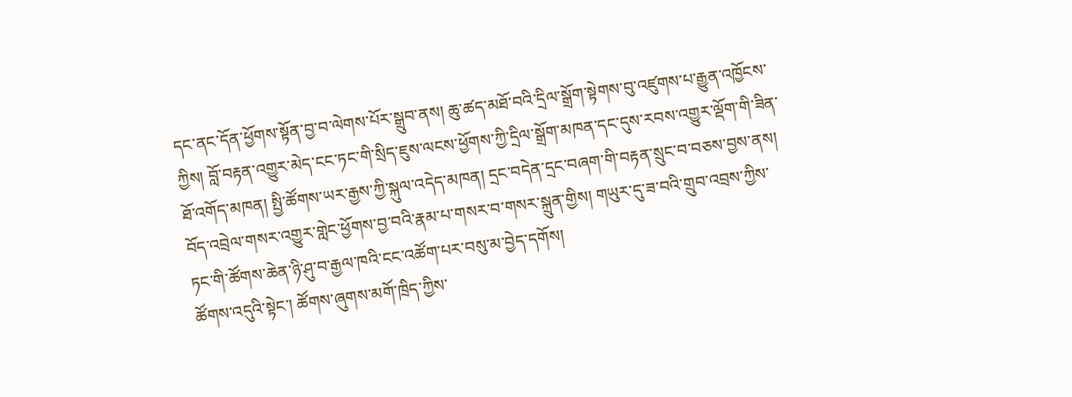དང་ནང་དོན་ཕྱོགས་སྟོན་བྱ་བ་ལེགས་པོར་སྒྲུབ་ནས། ཆུ་ཚད་མཐོ་བའི་དྲིལ་སྒྲོག་སྟེགས་བུ་འཛུགས་པ་རྒྱུན་འཁྱོངས་ཀྱིས། བློ་བརྟན་འགྱུར་མེད་ངང་ཏང་གི་སྲིད་ཇུས་ལངས་ཕྱོགས་ཀྱི་དྲིལ་སྒྲོག་མཁན་དང་དུས་རབས་འགྱུར་ལྡོག་གི་ཟིན་ཐོ་འགོད་མཁན། སྤྱི་ཚོགས་ཡར་རྒྱས་ཀྱི་སྐུལ་འདེད་མཁན། དྲང་བདེན་དྲང་བཞག་གི་བརྟན་སྲུང་བ་བཅས་བྱས་ནས། བོད་འབྲེལ་གསར་འགྱུར་གླེང་ཕྱོགས་བྱ་བའི་རྣམ་པ་གསར་བ་གསར་སྐྲུན་གྱིས། གཡུར་དུ་ཟ་བའི་གྲུབ་འབྲས་ཀྱིས་ཏང་གི་ཚོགས་ཆེན་ཉི་ཤུ་བ་རྒྱལ་ཁའི་ངང་འཚོག་པར་བསུ་མ་བྱེད་དགོས།
ཚོགས་འདུའི་སྟེང་། ཚོགས་ཞུགས་མགོ་ཁྲིད་ཀྱིས་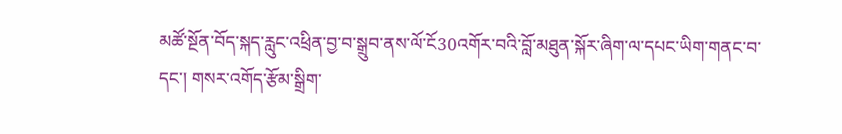མཚོ་སྔོན་བོད་སྐད་རླུང་འཕྲིན་བྱ་བ་སྒྲུབ་ནས་ལོ་ངོ30འགོར་བའི་བློ་མཐུན་སྐོར་ཞིག་ལ་དཔང་ཡིག་གནང་བ་དང་། གསར་འགོད་རྩོམ་སྒྲིག་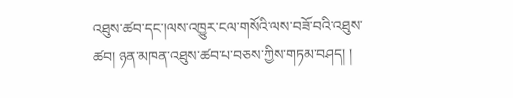འཐུས་ཚབ་དང་།ལས་འཁྱུར་ངལ་གསོའི་ལས་བཟོ་བའི་འཐུས་ཚབ། ཉན་མཁན་འཐུས་ཚབ་པ་བཅས་ཀྱིས་གཏམ་བཤད། །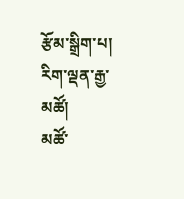རྩོམ་སྒྲིག་པ། རིག་ལྡན་རྒྱ་མཚོ།
མཚོ་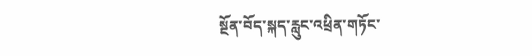སྔོན་བོད་སྐད་རླུང་འཕྲིན་གཏོང་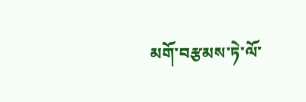མགོ་བརྩམས་ཏེ་ལོ་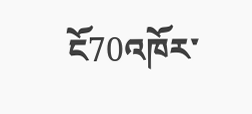ངོ70འཁོར་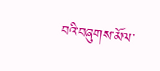བའི་བཞུགས་མོལ་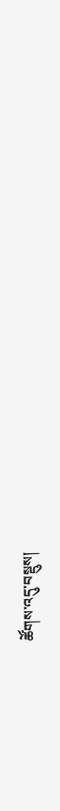ཚོགས་འདུ་བསྡུས།